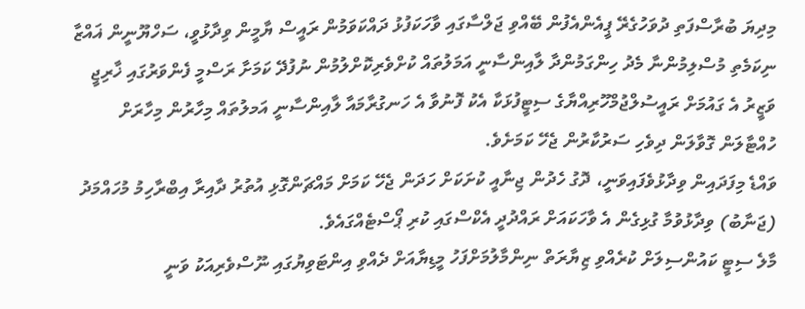މިދިޔަ ބުރާސްފަތި ދުވަހުގެރޭ ޕީއެންއެފުން ބޭއްވި ޖަލްސާގައި ވާހަކަފުޅު ދައްކަވަމުން ރައީސް ޔާމީން ވިދާޅުވީ، ސަހްޔޫނީން ޣައްޒާ ނިކަމެތި މުސްލިމުންނާ މެދު ހިންގަމުންދާ ލާއިންސާނީ އަމަލުތައް ކުށްވެރިކޮށްލުމުން ނުފުދޭ ކަމަށާ ރަސްމީ ފެންވަރުގައި ޚާރިޖީ ވަޒީރު އެ ގައުމަށް ރައީސުލްޖުމްހޫރިއްޔާގެ ސިޓީފުޅަކާ އެކު ފޮނުވާ އެ ހަނގުރާމައާ ލާއިންސާނީ އަމލުތައް މިހާރުން މިހާރަށް ހުއްޓާލަން ގޮވާލަން ދިވެހި ސަރުކާރުން ޖެހޭ ކަމަށެވެ.
ވައްޑެ މިފަދައިން ވިދާޅުވެފައިވަނީ، ދޮގު ހެދުން ޖިނާއީ ކުށަކަށް ހަދަން ޖެހޭ ކަމަށް މައްޗަންގޮޅި އުތުރު ދާއިރާ އިބްރާހިމު މުހައްމަދު (ޖަނާބު) ވިދާޅުވުމާ ގުޅިގެން އެ ވާހަކައަށް ރައްދުދީ އެކްސްގައި ކުރި ޕޯސްޓެއްގައެވެ.
މާލެ ސިޓީ ކައުންސިލަށް ކުރެއްވި ޒިޔާރަތް ނިންމާލުމަށްފަހު މީޑިޔާއަށް ދެއްވި އިންޓަވިޔުގައި ނޫސްވެރިއަކު ވަނީ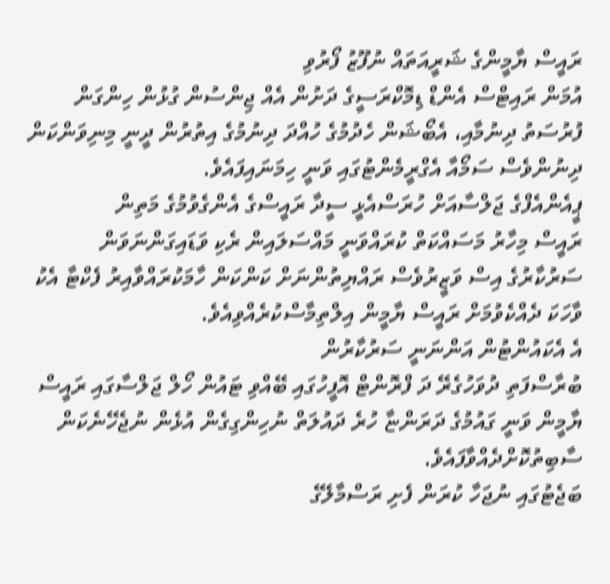ރައީސް ޔާމީންގެ ޝަރީއަތައް ނުފޫޒު ފޯރުވި
އުމަން ރައިޓްސް އެންޑް ޑިމޮކްރަސީގެ ދަށުން އެއް ޖިންސުން ގުޅުން ހިންގަން ފުރުސަތު ދިނުމާއި، އެބޯޝަން ހެދުމުގެ ހުއްދަ ދިނުމުގެ އިތުރުން ދީނީ މިނިވަންކަން ދިނުންވެސް ސަމޯއާ އެގްރީމެންޓުގައި ވަނީ ހިމަނައިފައެވެ.
ޕީއެންއެފްގެ ޖަލްސާއަށް ހުރަސްއެޅީ ސީދާ ރައީސްގެ އެންގެވުމުގެ މަތިން
ރައީސް މިހާރު މަސައްކަތް ކުރައްވަނީ މައްސަލައިން ރެކި ވަޑައިގަންނަވަން
ސަރުކާރުގެ އިސް ވަޒީރުވެސް ރައްޔިތުންނަށް ކަންކަން ހާމަކުރައްވާއިރު ފެކްޓާ އެކު ވާހަކަ ދެއްކެވުމަށް ރައީސް ޔާމީން އިލްތިމާސްކުރެއްވިއެވެ.
އެ އެކައުންޓުން އަންނަނީ ސަރުކާރުން
ބުރާސްފަތި ދުވަހުގެރޭ ދަ ފްރޮންޓް އޮފީހުގައި ބޭއްވި ޓައުން ހޯލް ޖަލްސާގައި ރައީސް ޔާމީން ވަނީ ގައުމުގެ ދަރަންޏާ ހުރެ ދައުލަތް ނުހިންގިގެން އުޅެން ނުޖެހޭނެކަން ސާބިތުކޮށްދެއްވާފައެވެ.
ބަޖެޓުގައި ނުޖަހާ ކުރަން ފެށި ރަސްމާލޭގެ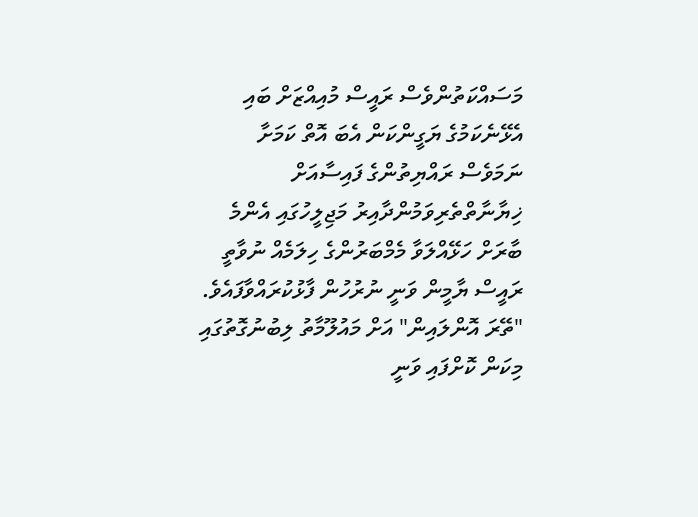މަސައްކަތުންވެސް ރައީސް މުއިއްޒަށް ބައި އެޅޭނެކަމުގެ ޔަގީންކަން އެބަ އޮތް ކަމަށާ ނަމަވެސް ރައްޔިތުންގެ ފައިސާއަށް ޚިޔާނާތްތެރިވަމުންދާއިރު މަޖިލީހުގައި އެންމެ ބާރަށް ހަޅޭއްލަވާ މެމްބަރުންގެ ހިލަމެއް ނުވާތީ ރައީސް ޔާމީން ވަނީ ނުރުހުން ފާޅުކުރައްވާފައެވެ.
"ތޭރަ އޮންލައިން" އަށް މައުލޫމާތު ލިބުނުގޮތުގައި މިކަން ކޮށްފައި ވަނީ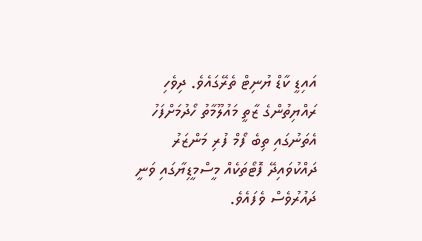އައިޑީ ކާޑް ޔުނިޓް ތެރޭގައެވެ. ދިވެހި ރައްޔިތުންގެ ޒާތީ މައުލޫމާތު ހޯދުމަށްފަހު އެތަނުގައި ތިބެ ފޯމް ފުރި މަންޒަރު ދައްކުވައިދޭ ފޮޓޯތަކެއް މީސްމީޑިޔާގައި ވަނީ ދައުރުވެސް ވެފައެވެ.